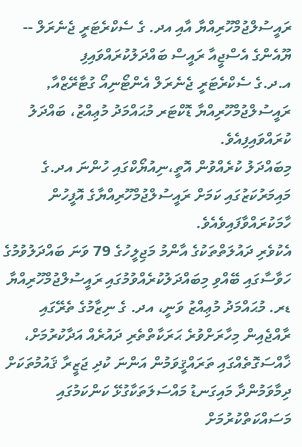ރައީސުލްޖުމްހޫރިއްޔާ އާއި އދ. ގެ ސެކްރެޓަރީ ޖެނެރަލް --
ޔޫއެންގެ އެސްޖީއާ ރައީސް ބައްދަލުކުރައްވައިފި
އ.ދ.ގެ ސެކްރެޓަރީ ޖެނެރަލް އެންޓޯނިއޯ ގުޓާރޭޒްއާ, ރައީސުލްޖުމްހޫރިއްޔާ ޑޮކްޓަރ މުޙައްމަދު މުޢިއްޒު، ބައްދަލު ކުރައްވައިފިއެވެ.
މިބައްދަލު ކުރެއްވުން އޮތީ،ނިއުޔޯކްގައި ހުންނަ އދ.ގެ މައިމަރުކަޒުގައި ކަމަށް ރައީސުލްޖުމްހޫރިއްޔާގެ އޮފީހުން ހާމަކުރައްވާފައިވެއެވެ.
އެކުވެރި ދައުލަތްތަކުގެ އާންމު މަޖިލީހުގެ 79 ވަނަ ބައްދަލުވުމުގެ ހަވާސާގައި ބޭއްވި މިބައްދަލުކުރެއްވުމުގައި ރައީސުލްޖުމްހޫރިއްޔާ ޑރ. މުޙައްމަދު މުޢިއްޒު ވަނީ، އދ. ގެ ނިޒާމުގެ ތެރޭގައި ރާއްޖެއިން މިހާރަށްވުރެ ޙަރަކާތްތެރި ދައުރެއް އަދާކުރުމަށް، ޚާއްސަގޮތެއްގައި ތަރައްޤީވަމުން އަންނަ ކުދި ޖަޒީރާ ޤައުމުތަކަށް ދިމާވަމުންދާ މައިގަނޑު މައްސަލަތަކާގުޅޭ ކަންކަމުގައި މަސައްކަތްކުރުމަށް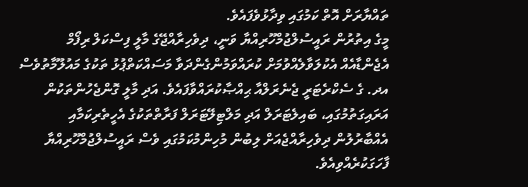ތައްޔާރަށް އޮތް ކަމުގައި ވިދާޅުވެފައެވެ.
މީގެ އިތުރުން ރައީސުލްޖުމްހޫރިއްޔާ ވަނީ، ދިވެހިރާއްޖޭގެ މާލީ ފިސްކަލް ރިފޯމް އެޖެންޑާއެއް އެކުލަވާލެއްވުމަށް ކުރައްވަމުންގެންދަވާ މަސައްކަތްޕުޅު ތަކުގެ މައުލޫމާތުވެސް އދ. ގެ ސެކްރެޓަރީ ޖެނެރަލްއާ ޙިއްޞާކުރައްވާފައެވެ. އަދި މާލީ ގޮންޖެހުންތަކުން އަރައިގަތުމުގައި، ބައިލެޓަރަލް އަދި މަލްޓިލޭޓަރަލް ފަރާތްތަކުގެ އެހީތެރިކަމާއި އެއްބާރުލުން ދިވެހިރާއްޖެއަށް ލިބުން މުހިންމުކަމުގައި ވެސް ރައީސުލްޖުމްހޫރިއްޔާ ފާހަގަކުރެއްވިއެވެ.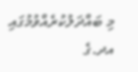މި ބައްދަލުކުރެއްވުމުގައި އދ.ގެ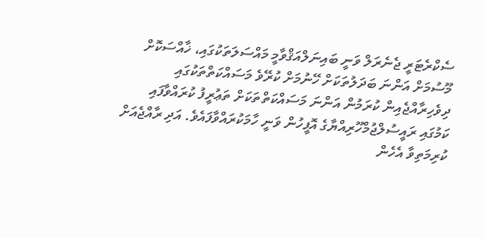ސެކްރެޓަރީ ޖެނެރަލް ވަނީ ބައިނަލްއަޤްވާމީ މައްސަލަތަކުގައި، ޚާއްސަކޮށް މޫސުމަށް އަންނަ ބަދަލުތަކަށް ހޭނުމަށް ކުރޭވެ މަސައްކަތްތަކުގައި ދިވެހިރާއްޖެއިން ކުރަމުން އަންނަ މަސައްކަތްތަކަށް ތަޢުރީފު ކުރައްވާފައި ކަމުގައި ރައީސުލްޖުމްހޫރިއްޔާގެ އޮފީހުން ވަނީ ހާމަކުރައްވާފައެވެ. އަދި ރާއްޖެއަށް ކުރިމަތިވާ އެހެން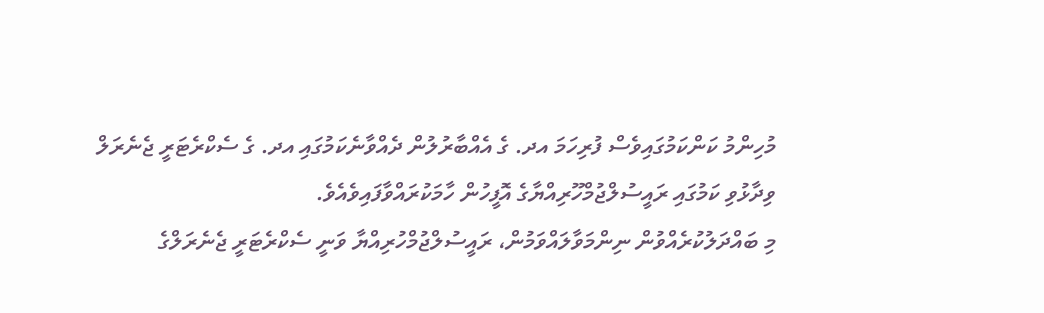މުހިންމު ކަންކަމުގައިވެސް ފުރިހަމަ އދ. ގެ އެއްބާރުލުން ދެއްވާނެކަމުގައި އދ. ގެ ސެކްރެޓަރީ ޖެނެރަލް ވިދާޅުވި ކަމުގައި ރައީސުލްޖުމްހޫރިއްޔާގެ އޮފީހުން ހާމަކުރައްވާފައިވެއެވެ.
މި ބައްދަލުކުރެއްވުން ނިންމަވާލައްވަމުން، ރައީސުލްޖުމްހުރިއްޔާ ވަނީ ސެކްރެޓަރީ ޖެނެރަލްގެ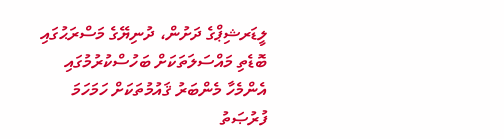ލީޑަރޝިޕްގެ ދަށުން، ދުނިޔޭގެ މަސްރަޙުގައި ބޮޑެތި މައްސަލަތަކަށް ބަހުސްކުރުމުގައި އެންމެހާ މެންބަރު ޤައުމުތަކަށް ހަމަހަމަ ފުރުޞަތު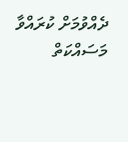ދެއްވުމަށް ކުރައްވާ މަސައްކަތް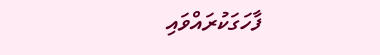ފާހަގަކުރައްވައި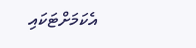އެކަމަށްޓަކައި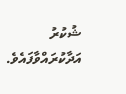ޝުކުރު އަދާކުރައްވާފައެވެ.